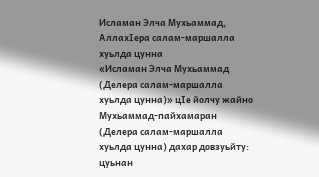Исламан Элча Мухьаммад, АллахIера салам-маршалла хуьлда цунна
«Исламан Элча Мухьаммад (Делера салам-маршалла хуьлда цунна)» цIе йолчу жайно Мухьаммад-пайхамаран (Делера салам-маршалла хуьлда цунна) дахар довзуьйту: цуьнан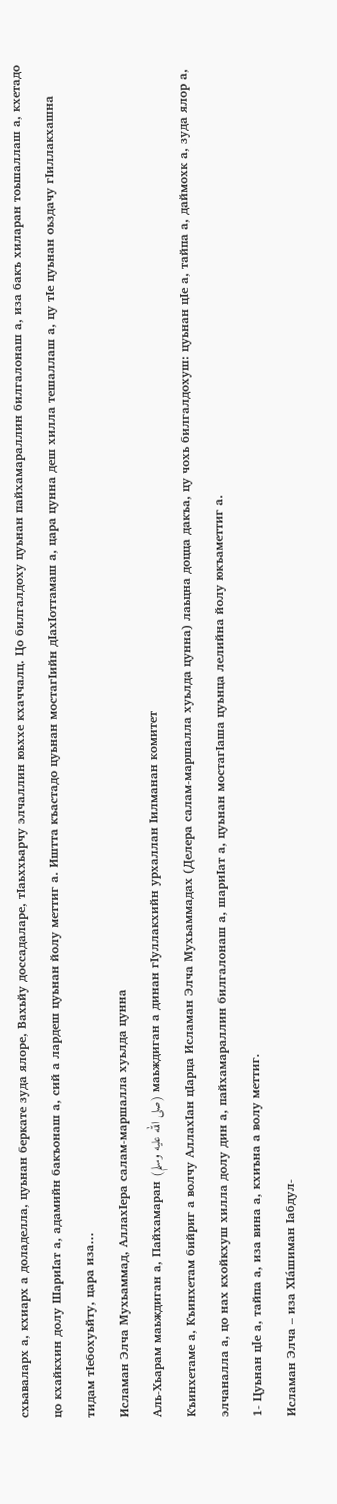схьаваларх а, кхиарх а доладелла, цуьнан беркате зуда ялоре, Вахьйу доссадаларе, тIаьххьарчу элчаллин юьххе кхаччалц. Цо билгалдоху цуьнан пайхамараллин билгалонаш а, иза бакъ хиларан тоьшаллаш а, кхетадо цо кхайкхин долу ШариIат а, адамийн бакъонаш а, сий а лардеш цуьнан йолу меттиг а. Иштта къастадо цуьнан мостагIийн дIахIоттамаш а, цара цунна деш хилла тешаллаш а, цу тIе цуьнан оьздачу гIиллакхашна тидам тIебохуьйту, цара иза…
Исламан Элча Мухьаммад, АллахIера салам-маршалла хуьлда цунна
Аль-Хьарам маьждиган а, Пайхамаран (صلى الله عليه وسلم) маьждиган а динан гӀуллакхийн урхаллан Ӏилманан комитет
Къинхетаме а, Къинхетам бийриг а волчу АллахIан цIарца Исламан Элча Мухьаммадах (Делера салам-маршалла хуьлда цунна) лаьцна доцца дакъа, цу чохь билгалдохуш: цуьнан цІе а, тайпа а, даймохк а, зуда ялор а, элчаналла а, цо нах кхойкхуш хилла долу дин а, пайхамараллин билгалонаш а, шариІат а, цуьнан мостагІаша цуьнца лелийна йолу юкъаметтиг а.
1- Цуьнан цӏе а, тайпа а, иза вина а, кхиъна а волу меттиг.
Исламан Элча – иза ХӀа́шиман Ӏабдул-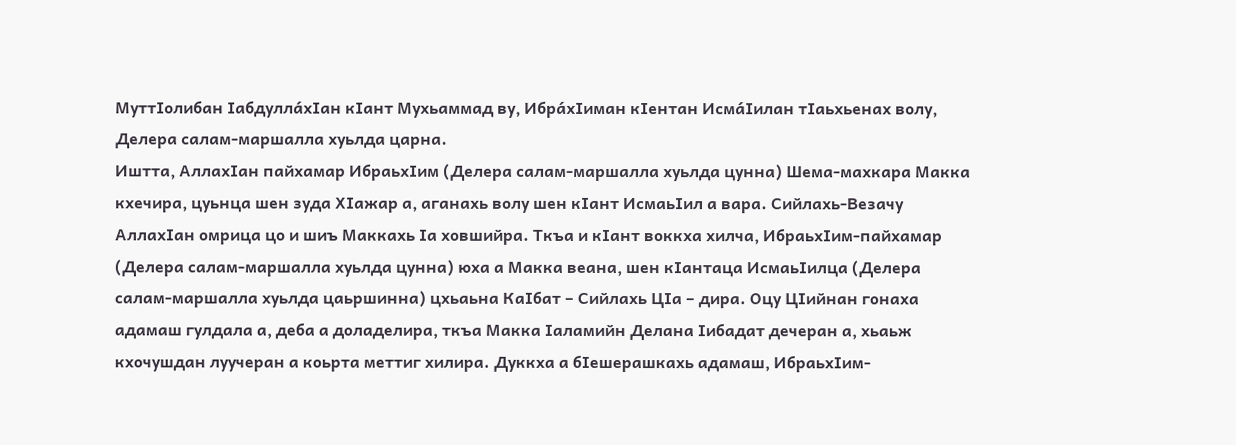МуттӀолибан ӀабдуллáхӀан кӀант Мухьаммад ву, Ибра́хӀиман кӀентан Исма́Ӏилан тӀаьхьенах волу, Делера салам-маршалла хуьлда царна.
Иштта, АллахIан пайхамар ИбраьхIим (Делера салам-маршалла хуьлда цунна) Шема-махкара Макка кхечира, цуьнца шен зуда ХIажар а, аганахь волу шен кIант ИсмаьIил а вара. Сийлахь-Везачу АллахIан омрица цо и шиъ Маккахь Iа ховшийра. Ткъа и кIант воккха хилча, ИбраьхIим-пайхамар (Делера салам-маршалла хуьлда цунна) юха а Макка веана, шен кIантаца ИсмаьIилца (Делера салам-маршалла хуьлда цаьршинна) цхьаьна КаIбат – Сийлахь ЦIа – дира. Оцу ЦIийнан гонаха адамаш гулдала а, деба а доладелира, ткъа Макка Iаламийн Делана Iибадат дечеран а, хьаьж кхочушдан луучеран а коьрта меттиг хилира. Дуккха а бIешерашкахь адамаш, ИбраьхIим-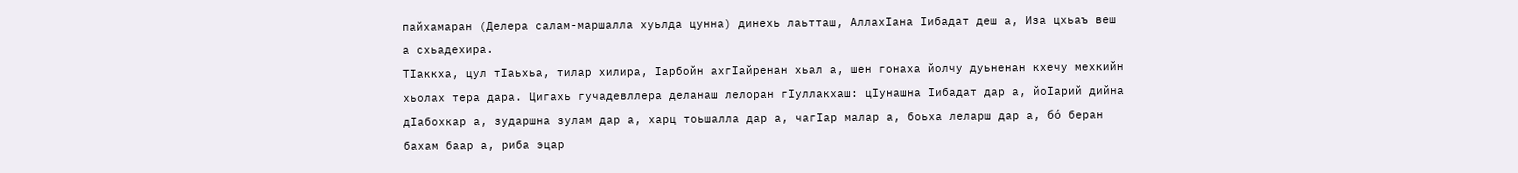пайхамаран (Делера салам-маршалла хуьлда цунна) динехь лаьтташ, АллахIана Iибадат деш а, Иза цхьаъ веш а схьадехира.
ТӀаккха, цул тӀаьхьа, тилар хилира, Ӏарбойн ахгӀайренан хьал а, шен гонаха йолчу дуьненан кхечу мехкийн хьолах тера дара. Цигахь гучадевллера деланаш лелоран гӀуллакхаш: цӀунашна Ӏибадат дар а, йоӀарий дийна дӀабохкар а, зударшна зулам дар а, харц тоьшалла дар а, чагӀар малар а, боьха леларш дар а, бо́ беран бахам баар а, риба эцар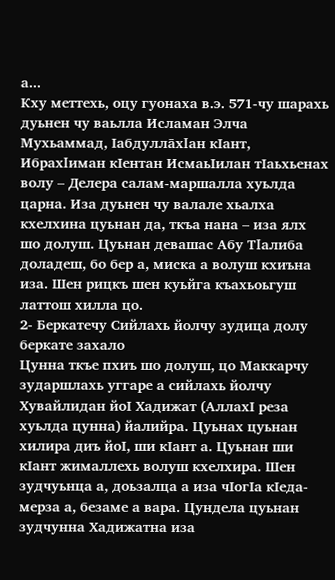а...
Кху меттехь, оцу гуонаха в.э. 571-чу шарахь дуьнен чу ваьлла Исламан Элча Мухьаммад, Ӏабдуллāхӏан кӀант, Ибрахӏиман кӀентан ИсмаьӀилан тӀаьхьенах волу – Делера салам-маршалла хуьлда царна. Иза дуьнен чу валале хьалха кхелхина цуьнан да, ткъа нана – иза ялх шо долуш. Цуьнан девашас Абу Тӏалиба доладеш, бо бер а, миска а волуш кхиъна иза. Шен рицкъ шен куьйга къахьоьгуш латтош хилла цо.
2- Беркатечу Сийлахь йолчу зудица долу беркате захало
Цунна ткъе пхиъ шо долуш, цо Маккарчу зударшлахь уггаре а сийлахь йолчу Хувайлидан йоI Хадижат (АллахI реза хуьлда цунна) йалийра. Цуьнах цуьнан хилира диъ йоI, ши кIант а. Цуьнан ши кIант жималлехь волуш кхелхира. Шен зудчуьнца а, доьзалца а иза чIогIа кIеда-мерза а, безаме а вара. Цундела цуьнан зудчунна Хадижатна иза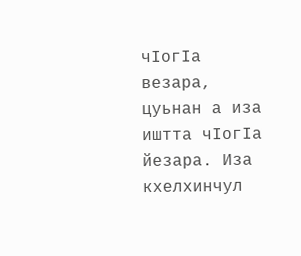чIогIа везара, цуьнан а иза иштта чIогIа йезара. Иза кхелхинчул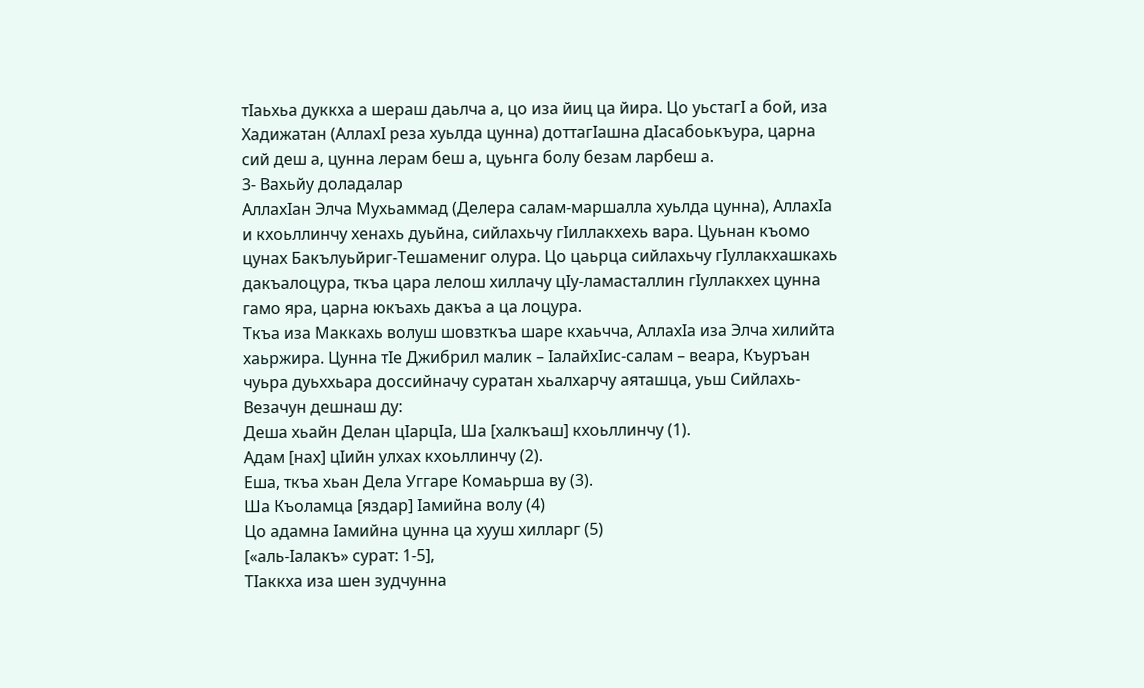тIаьхьа дуккха а шераш даьлча а, цо иза йиц ца йира. Цо уьстагI а бой, иза Хадижатан (АллахI реза хуьлда цунна) доттагIашна дIасабоькъура, царна сий деш а, цунна лерам беш а, цуьнга болу безам ларбеш а.
3- Вахьйу доладалар
АллахIан Элча Мухьаммад (Делера салам-маршалла хуьлда цунна), АллахIа и кхоьллинчу хенахь дуьйна, сийлахьчу гIиллакхехь вара. Цуьнан къомо цунах Бакълуьйриг-Тешамениг олура. Цо цаьрца сийлахьчу гIуллакхашкахь дакъалоцура, ткъа цара лелош хиллачу цIу-ламасталлин гIуллакхех цунна гамо яра, царна юкъахь дакъа а ца лоцура.
Ткъа иза Маккахь волуш шовзткъа шаре кхаьчча, АллахIа иза Элча хилийта хаьржира. Цунна тIе Джибрил малик – IалайхIис-салам – веара, Къуръан чуьра дуьххьара доссийначу суратан хьалхарчу аяташца, уьш Сийлахь-Везачун дешнаш ду:
Деша хьайн Делан цIарцIа, Ша [халкъаш] кхоьллинчу (1).
Адам [нах] цӀийн улхах кхоьллинчу (2).
Еша, ткъа хьан Дела Уггаре Комаьрша ву (3).
Ша Къоламца [яздар] Ӏамийна волу (4)
Цо адамна Ӏамийна цунна ца хууш хилларг (5)
[«аль-Ӏалакъ» сурат: 1-5],
ТIаккха иза шен зудчунна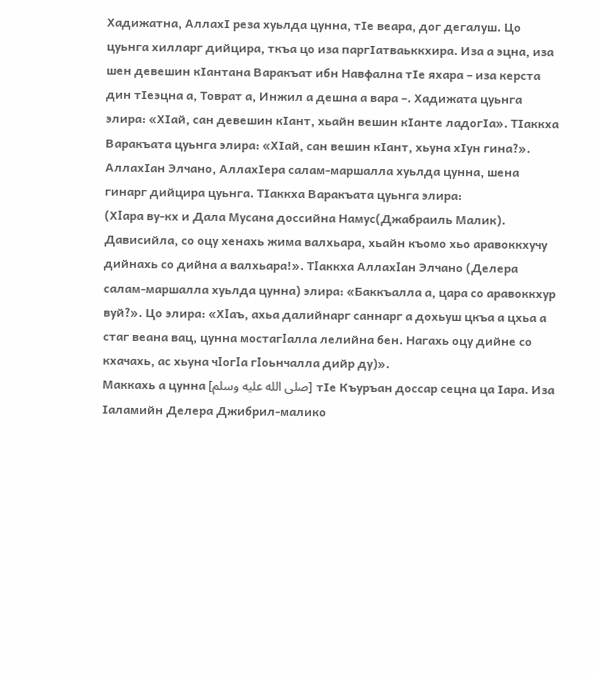Хадижатна, АллахI реза хуьлда цунна, тIе веара, дог дегалуш. Цо цуьнга хилларг дийцира, ткъа цо иза паргIатваьккхира. Иза а эцна, иза шен девешин кIантана Варакъат ибн Навфална тIе яхара – иза керста дин тIеэцна а, Товрат а, Инжил а дешна а вара –. Хадижата цуьнга элира: «ХIай, сан девешин кIант, хьайн вешин кIанте ладогIа». ТIаккха Варакъата цуьнга элира: «ХIай, сан вешин кIант, хьуна хIун гина?». АллахIан Элчано, АллахIера салам-маршалла хуьлда цунна, шена гинарг дийцира цуьнга. ТIаккха Варакъата цуьнга элира:
(Хӏара ву-кх и Дала Мусана доссийна Намус(Джабраиль Малик). Дависийла, со оцу хенахь жима валхьара, хьайн къомо хьо аравоккхучу дийнахь со дийна а валхьара!». Тӏаккха Аллахӏан Элчано (Делера салам-маршалла хуьлда цунна) элира: «Баккъалла а, цара со аравоккхур вуй?». Цо элира: «Хӏаъ, ахьа далийнарг саннарг а дохьуш цкъа а цхьа а стаг веана вац, цунна мостагӏалла лелийна бен. Нагахь оцу дийне со кхачахь, ас хьуна чӏогӏа гӏоьнчалла дийр ду)».
Маккахь а цунна [صلى الله عليه وسلم] тӀе Къуръан доссар сецна ца Ӏара. Иза Ӏаламийн Делера Джибрил-малико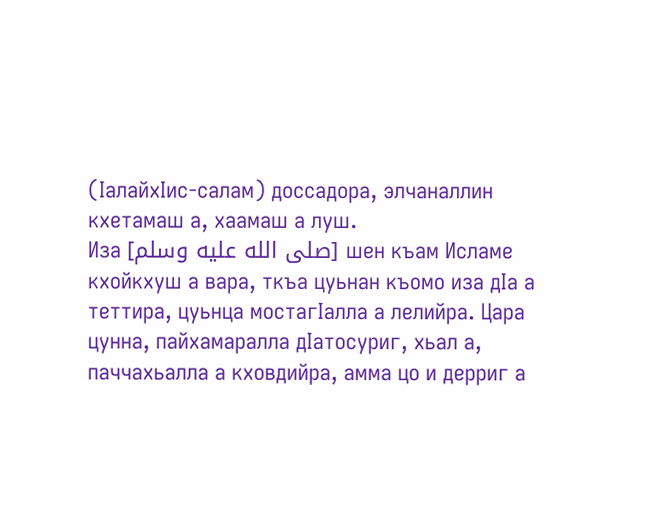(ӀалайхӀис-салам) доссадора, элчаналлин кхетамаш а, хаамаш а луш.
Иза [صلى الله عليه وسلم] шен къам Исламе кхойкхуш а вара, ткъа цуьнан къомо иза дӀа а теттира, цуьнца мостагӀалла а лелийра. Цара цунна, пайхамаралла дӀатосуриг, хьал а, паччахьалла а кховдийра, амма цо и дерриг а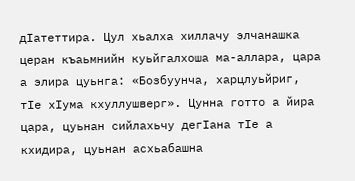дӀатеттира. Цул хьалха хиллачу элчанашка церан къаьмнийн куьйгалхоша ма-аллара, цара а элира цуьнга: «Бозбуунча, харцлуьйриг, тIе хIума кхуллушверг». Цунна готто а йира цара, цуьнан сийлахьчу дегӀана тӀе а кхидира, цуьнан асхьабашна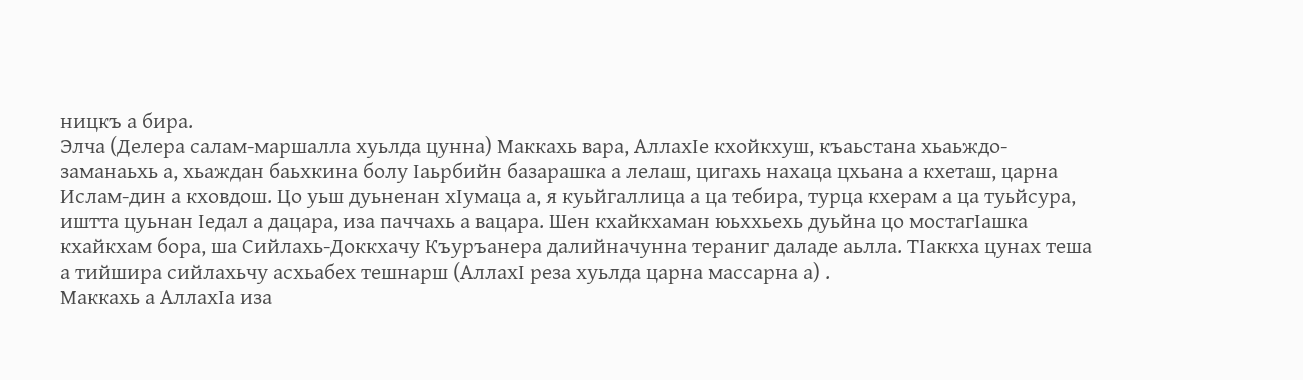ницкъ а бира.
Элча (Делера салам-маршалла хуьлда цунна) Маккахь вара, АллахІе кхойкхуш, къаьстана хьаьждо-заманаьхь а, хьаждан баьхкина болу Ӏаьрбийн базарашка а лелаш, цигахь нахаца цхьана а кхеташ, царна Ислам-дин а кховдош. Цо уьш дуьненан хӀумаца а, я куьйгаллица а ца тебира, турца кхерам а ца туьйсура, иштта цуьнан Ӏедал а дацара, иза паччахь а вацара. Шен кхайкхаман юьххьехь дуьйна цо мостагӀашка кхайкхам бора, ша Сийлахь-Доккхачу Къуръанера далийначунна тераниг даладе аьлла. ТӀаккха цунах теша а тийшира сийлахьчу асхьабех тешнарш (АллахІ реза хуьлда царна массарна а) .
Маккахь а АллахIа иза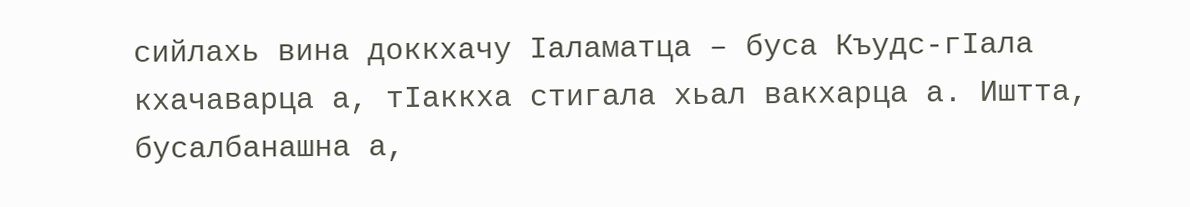сийлахь вина доккхачу Iаламатца – буса Къудс-гIала кхачаварца а, тIаккха стигала хьал вакхарца а. Иштта, бусалбанашна а,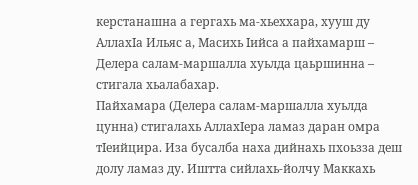керстанашна а гергахь ма-хьеххара, хууш ду АллахIа Ильяс а, Масихь Iийса а пайхамарш – Делера салам-маршалла хуьлда цаьршинна – стигала хьалабахар.
Пайхамара (Делера салам-маршалла хуьлда цунна) стигалахь АллахӀера ламаз даран омра тӀеийцира. Иза бусалба наха дийнахь пхоьзза деш долу ламаз ду. Иштта сийлахь-йолчу Маккахь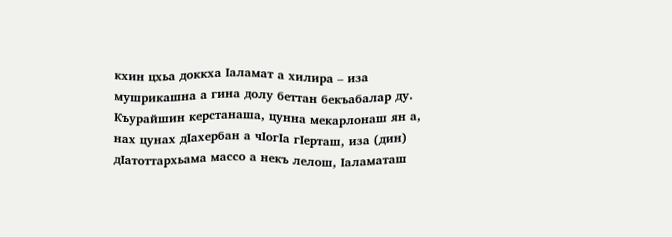кхин цхьа доккха Ӏаламат а хилира – иза мушрикашна а гина долу беттан бекъабалар ду.
Къурайшин керстанаша, цунна мекарлонаш ян а, нах цунах дIахербан а чIогIа гIерташ, иза (дин) дIатоттархьама массо а некъ лелош, Iаламаташ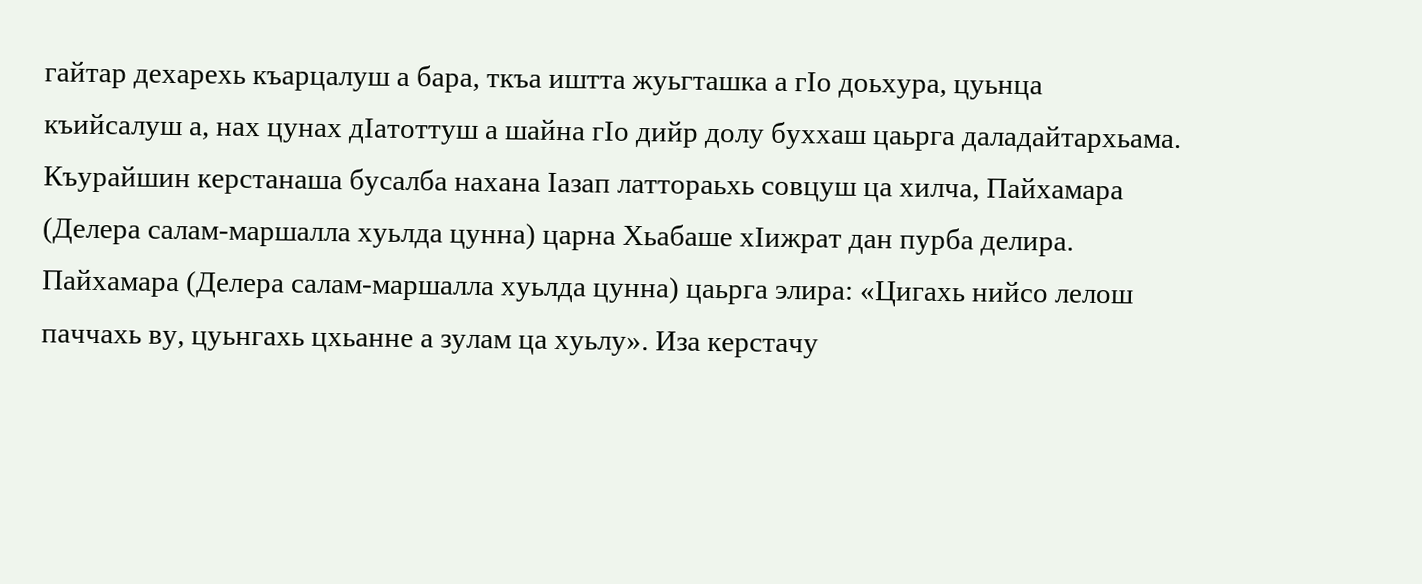гайтар дехарехь къарцалуш а бара, ткъа иштта жуьгташка а гIо доьхура, цуьнца къийсалуш а, нах цунах дIатоттуш а шайна гIо дийр долу буххаш цаьрга даладайтархьама.
Къурайшин керстанаша бусалба нахана Iазап латтораьхь совцуш ца хилча, Пайхамара (Делера салам-маршалла хуьлда цунна) царна Хьабаше хIижрат дан пурба делира. Пайхамара (Делера салам-маршалла хуьлда цунна) цаьрга элира: «Цигахь нийсо лелош паччахь ву, цуьнгахь цхьанне а зулам ца хуьлу». Иза керстачу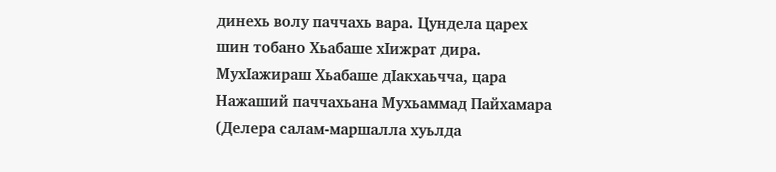динехь волу паччахь вара. Цундела царех шин тобано Хьабаше хIижрат дира. МухIажираш Хьабаше дIакхаьчча, цара Нажаший паччахьана Мухьаммад Пайхамара (Делера салам-маршалла хуьлда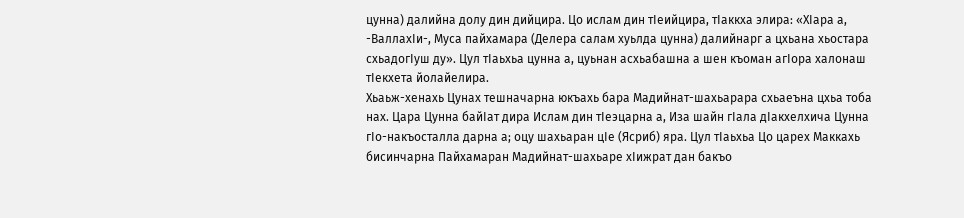цунна) далийна долу дин дийцира. Цо ислам дин тIеийцира, тIаккха элира: «ХIара а, -ВаллахIи-, Муса пайхамара (Делера салам хуьлда цунна) далийнарг а цхьана хьостара схьадогIуш ду». Цул тIаьхьа цунна а, цуьнан асхьабашна а шен къоман агIора халонаш тIекхета йолайелира.
Хьаьж-хенахь Цунах тешначарна юкъахь бара Мадийнат-шахьарара схьаеъна цхьа тоба нах. Цара Цунна байӀат дира Ислам дин тӀеэцарна а, Иза шайн гӀала дӀакхелхича Цунна гІо-накъосталла дарна а; оцу шахьаран цӀе (Ясриб) яра. Цул тӀаьхьа Цо царех Маккахь бисинчарна Пайхамаран Мадийнат-шахьаре хӀижрат дан бакъо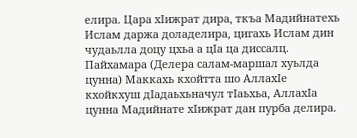елира. Цара хӀижрат дира, ткъа Мадийнатехь Ислам даржа доладелира, цигахь Ислам дин чудаьлла доцу цхьа а цӀа ца диссалц.
Пайхамара (Делера салам-маршал хуьлда цунна) Маккахь кхойтта шо АллахӀе кхойкхуш дӀадаьхьначул тӀаьхьа, АллахӀа цунна Мадийнате хӀижрат дан пурба делира.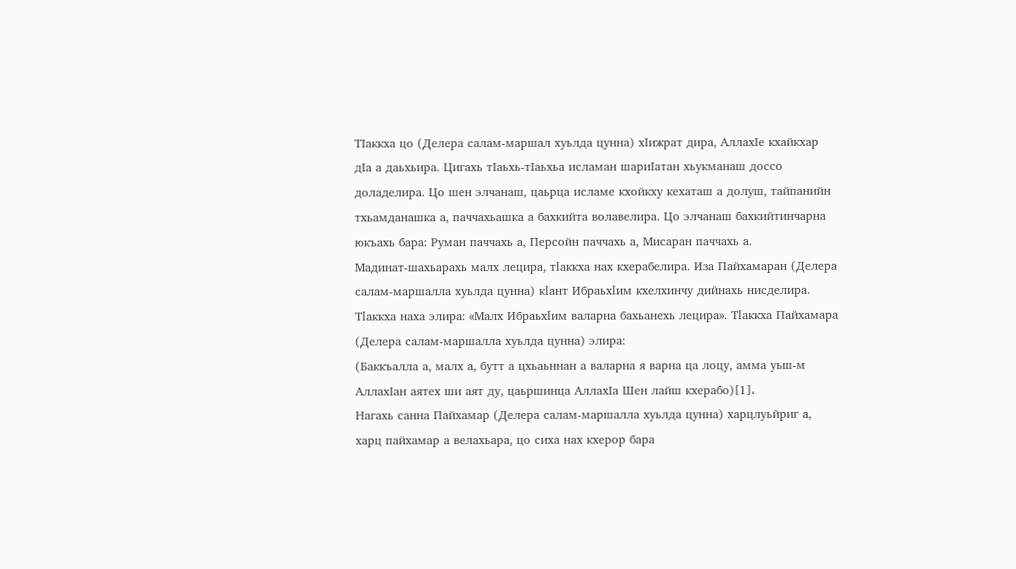ТӀаккха цо (Делера салам-маршал хуьлда цунна) хӀижрат дира, АллахӀе кхайкхар дӀа а даьхьира. Цигахь тӀаьхь-тӀаьхьа исламан шариӀатан хьукманаш доссо доладелира. Цо шен элчанаш, цаьрца исламе кхойкху кехаташ а долуш, тайпанийн тхьамданашка а, паччахьашка а бахкийта волавелира. Цо элчанаш бахкийтинчарна юкъахь бара: Руман паччахь а, Персойн паччахь а, Мисаран паччахь а.
Мадинат-шахьарахь малх лецира, тӏаккха нах кхерабелира. Иза Пайхамаран (Делера салам-маршалла хуьлда цунна) кӏант Ибраьхӏим кхелхинчу дийнахь нисделира. Тӏаккха наха элира: «Малх Ибраьхӏим валарна бахьанехь лецира». Тӏаккха Пайхамара (Делера салам-маршалла хуьлда цунна) элира:
(Баккъалла а, малх а, бутт а цхьаьннан а валарна я варна ца лоцу, амма уьш-м АллахIан аятех ши аят ду, цаьршинца АллахIа Шен лайш кхерабо)[1]،
Нагахь санна Пайхамар (Делера салам-маршалла хуьлда цунна) харцлуьйриг а, харц пайхамар а велахьара, цо сиха нах кхерор бара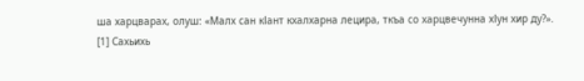ша харцварах, олуш: «Малх сан кІант кхалхарна лецира, ткъа со харцвечунна хІун хир ду?».
[1] Сахьихь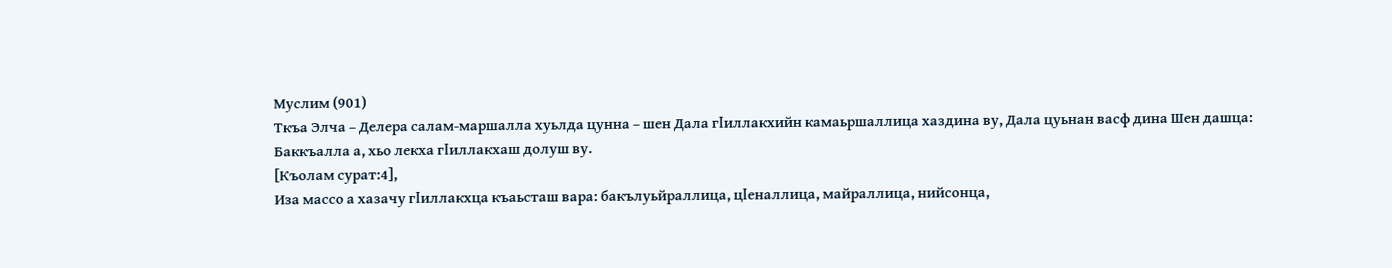Муслим (901)
Ткъа Элча – Делера салам-маршалла хуьлда цунна – шен Дала гӏиллакхийн камаьршаллица хаздина ву, Дала цуьнан васф дина Шен дашца:
Баккъалла а, хьо лекха гӏиллакхаш долуш ву.
[Къолам сурат:4],
Иза массо а хазачу гӏиллакхца къаьсташ вара: бакълуьйраллица, цӏеналлица, майраллица, нийсонца,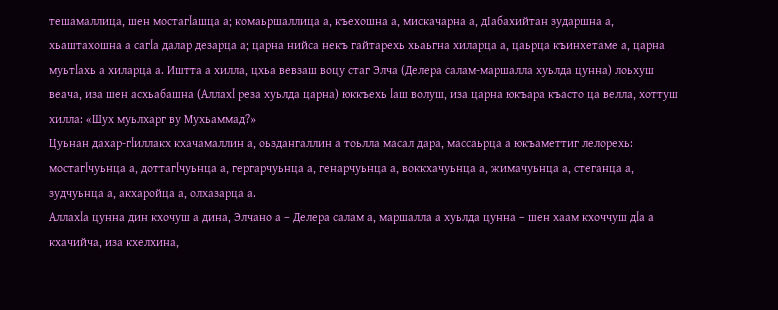тешамаллица, шен мостагӏашца а; комаьршаллица а, къехошна а, мискачарна а, дIабахийтан зударшна а, хьаштахошна а сагӏа далар дезарца а; царна нийса некъ гайтарехь хьаьгна хиларца а, цаьрца къинхетаме а, царна муьтӏахь а хиларца а. Иштта а хилла, цхьа вевзаш воцу стаг Элча (Делера салам-маршалла хуьлда цунна) лоьхуш веача, иза шен асхьабашна (Аллахӏ реза хуьлда царна) юккъехь ӏаш волуш, иза царна юкъара къасто ца велла, хоттуш хилла: «Шух муьлхарг ву Мухьаммад?»
Цуьнан дахар-гӏиллакх кхачамаллин а, оьздангаллин а тоьлла масал дара, массаьрца а юкъаметтиг лелорехь: мостагӏчуьнца а, доттагӏчуьнца а, гергарчуьнца а, генарчуьнца а, воккхачуьнца а, жимачуьнца а, стеганца а, зудчуьнца а, акхаройца а, олхазарца а.
Аллахӏа цунна дин кхочуш а дина, Элчано а – Делера салам а, маршалла а хуьлда цунна – шен хаам кхоччуш дӏа а кхачийча, иза кхелхина,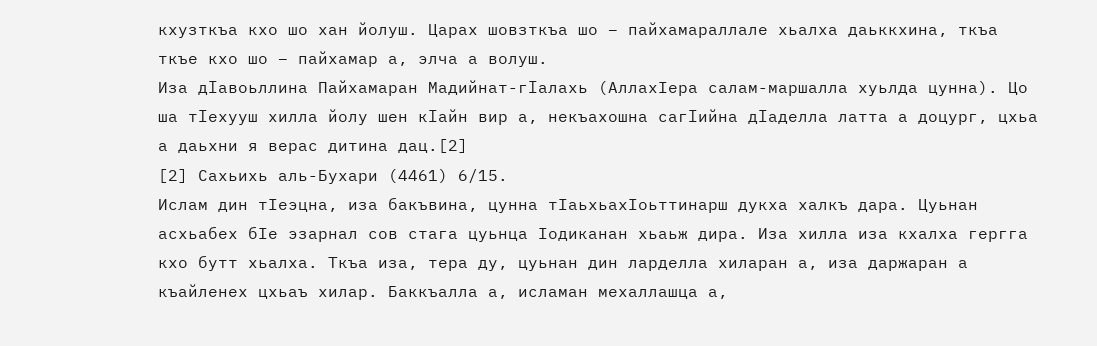кхузткъа кхо шо хан йолуш. Царах шовзткъа шо – пайхамараллале хьалха даьккхина, ткъа ткъе кхо шо – пайхамар а, элча а волуш.
Иза дӏавоьллина Пайхамаран Мадийнат-гӏалахь (АллахIера салам-маршалла хуьлда цунна). Цо ша тӏехууш хилла йолу шен кӏайн вир а, некъахошна сагӏийна дӏаделла латта а доцург, цхьа а даьхни я верас дитина дац.[2]
[2] Сахьихь аль-Бухари (4461) 6/15.
Ислам дин тIеэцна, иза бакъвина, цунна тIаьхьахIоьттинарш дукха халкъ дара. Цуьнан асхьабех бIе эзарнал сов стага цуьнца Iодиканан хьаьж дира. Иза хилла иза кхалха гергга кхо бутт хьалха. Ткъа иза, тера ду, цуьнан дин ларделла хиларан а, иза даржаран а къайленех цхьаъ хилар. Баккъалла а, исламан мехаллашца а,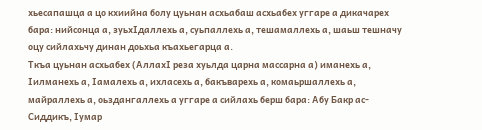хьесапашца а цо кхиийна болу цуьнан асхьабаш асхьабех уггаре а дикачарех бара: нийсонца а, зуьхIдаллехь а, суьпаллехь а, тешамаллехь а, шаьш тешначу оцу сийлахьчу динан доьхьа къахьегарца а.
Ткъа цуьнан асхьабех (АллахI реза хуьлда царна массарна а) иманехь а, Iилманехь а, Iамалехь а, ихласехь а, бакъварехь а, комаьршаллехь а, майраллехь а, оьздангаллехь а уггаре а сийлахь берш бара: Абу Бакр ас-Сиддикъ, Iумар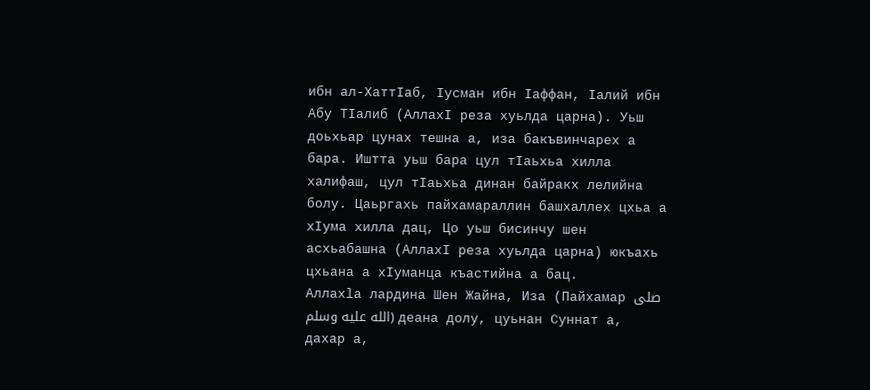ибн ал-ХаттIаб, Iусман ибн Iаффан, Iалий ибн Абу ТIалиб (АллахI реза хуьлда царна). Уьш доьхьар цунах тешна а, иза бакъвинчарех а бара. Иштта уьш бара цул тIаьхьа хилла халифаш, цул тIаьхьа динан байракх лелийна болу. Цаьргахь пайхамараллин башхаллех цхьа а хIума хилла дац, Цо уьш бисинчу шен асхьабашна (АллахI реза хуьлда царна) юкъахь цхьана а хIуманца къастийна а бац.
Аллахӏа лардина Шен Жайна, Иза (Пайхамар صلى الله عليه وسلم) деана долу, цуьнан Суннат а, дахар а,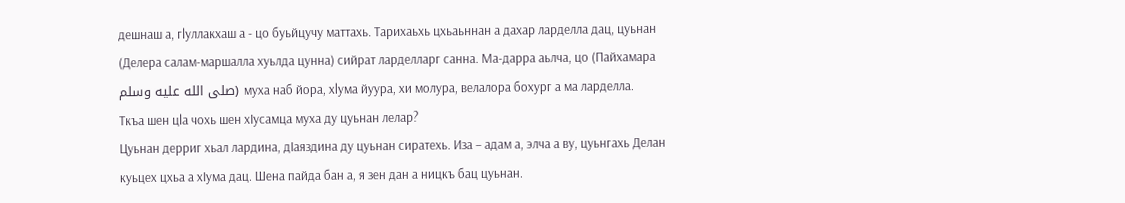дешнаш а, гӏуллакхаш а - цо буьйцучу маттахь. Тарихаьхь цхьаьннан а дахар ларделла дац, цуьнан (Делера салам-маршалла хуьлда цунна) сийрат ларделларг санна. Ма-дарра аьлча, цо (Пайхамара صلى الله عليه وسلم) муха наб йора, хӏума йуура, хи молура, велалора бохург а ма ларделла.
Ткъа шен цӏа чохь шен хIусамца муха ду цуьнан лелар?
Цуьнан дерриг хьал лардина, дIаяздина ду цуьнан сиратехь. Иза – адам а, элча а ву, цуьнгахь Делан куьцех цхьа а хIума дац. Шена пайда бан а, я зен дан а ницкъ бац цуьнан.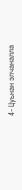4- Цуьнан элчаналла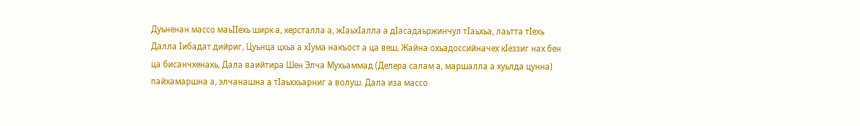Дуьненан массо маьIIехь ширк а, керсталла а, жIаьхIалла а дIасадаьржинчул тIаьхьа, лаьтта тIехь Далла Iибадат дийриг, Цуьнца цхьа а хIума накъост а ца веш, Жайна охьадоссийначех кIеззиг нах бен ца бисанчхенахь, Дала ваийтира Шен Элча Мухьаммад (Делера салам а, маршалла а хуьлда цунна) пайхамаршна а, элчанашна а тIаьххьарниг а волуш. Дала иза массо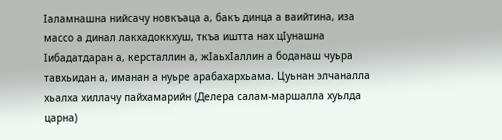Iаламнашна нийсачу новкъаца а, бакъ динца а ваийтина, иза массо а динал лакхадоккхуш, ткъа иштта нах цIунашна Iибадатдаран а, керсталлин а, жIаьхIаллин а боданаш чуьра тавхьидан а, иманан а нуьре арабахархьама. Цуьнан элчаналла хьалха хиллачу пайхамарийн (Делера салам-маршалла хуьлда царна)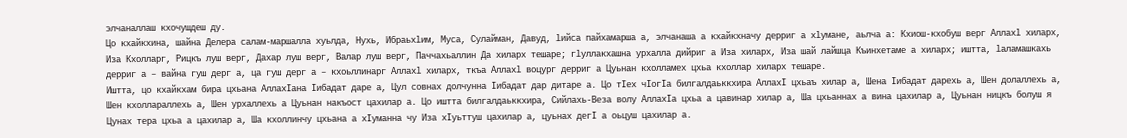элчаналлаш кхочушдеш ду.
Цо кхайкхина, шайна Делера салам-маршалла хуьлда, Нухь, Ибраьхӏим, Муса, Сулайман, Давуд, ӏийса пайхамарша а, элчанаша а кхайкхначу дерриг а хӏумане, аьлча а: Кхиош-кхобуш верг Аллахӏ хиларх, Иза Кхолларг, Рицкъ луш верг, Дахар луш верг, Валар луш верг, Паччахьаллин Да хиларх тешаре; гӏуллакхашна урхалла дийриг а Иза хиларх, Иза шай лайшца Къинхетаме а хиларх; иштта, ӏаламашкахь дерриг а – вайна гуш дерг а, ца гуш дерг а – кхоьллинарг Аллахӏ хиларх, ткъа Аллахӏ воцург дерриг а Цуьнан кхолламех цхьа кхоллар хиларх тешаре.
Иштта, цо кхайкхам бира цхьана АллахIана Iибадат даре а, Цул совнах долчунна Iибадат дар дитаре а. Цо тIех чIогIа билгалдаьккхира АллахI цхьаъ хилар а, Шена Iибадат дарехь а, Шен долаллехь а, Шен кхоллараллехь а, Шен урхаллехь а Цуьнан накъост цахилар а. Цо иштта билгалдаьккхира, Сийлахь-Веза волу АллахIа цхьа а цавинар хилар а, Ша цхьаннах а вина цахилар а, Цуьнан ницкъ болуш я Цунах тера цхьа а цахилар а, Ша кхоллинчу цхьана а хIуманна чу Иза хIуьттуш цахилар а, цуьнах дегI а оьцуш цахилар а.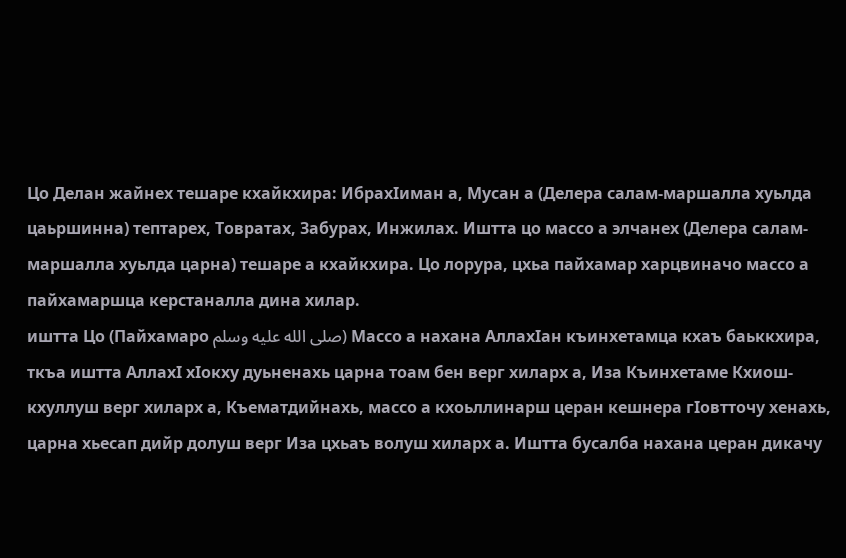Цо Делан жайнех тешаре кхайкхира: Ибрахӏиман а, Мусан а (Делера салам-маршалла хуьлда цаьршинна) тептарех, Товратах, Забурах, Инжилах. Иштта цо массо а элчанех (Делера салам-маршалла хуьлда царна) тешаре а кхайкхира. Цо лорура, цхьа пайхамар харцвиначо массо а пайхамаршца керстаналла дина хилар.
иштта Цо (Пайхамаро صلى الله عليه وسلم) Массо а нахана Аллахӏан къинхетамца кхаъ баьккхира, ткъа иштта Аллахӏ хӏокху дуьненахь царна тоам бен верг хиларх а, Иза Къинхетаме Кхиош-кхуллуш верг хиларх а, Къематдийнахь, массо а кхоьллинарш церан кешнера гӏовтточу хенахь, царна хьесап дийр долуш верг Иза цхьаъ волуш хиларх а. Иштта бусалба нахана церан дикачу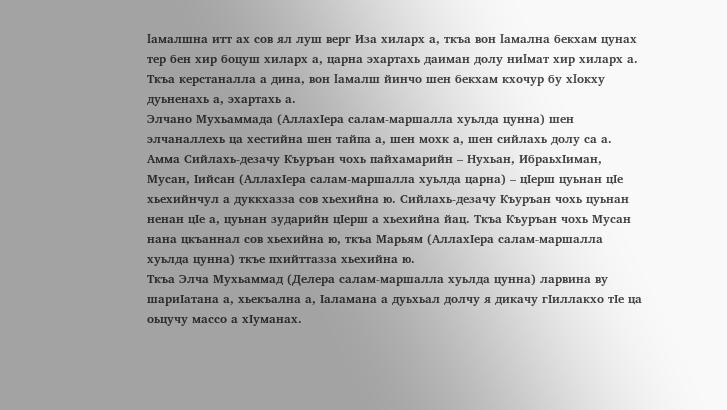ӏамалшна итт ах сов ял луш верг Иза хиларх а, ткъа вон ӏамална бекхам цунах тер бен хир боцуш хиларх а, царна эхартахь даиман долу ниӏмат хир хиларх а. Ткъа керстаналла а дина, вон ӏамалш йинчо шен бекхам кхочур бу хӏокху дуьненахь а, эхартахь а.
Элчано Мухьаммада (АллахIера салам-маршалла хуьлда цунна) шен элчаналлехь ца хестийна шен тайпа а, шен мохк а, шен сийлахь долу са а. Амма Сийлахь-дезачу Къуръан чохь пайхамарийн – Нухьан, ИбраьхIиман, Мусан, Iийсан (АллахIера салам-маршалла хуьлда царна) – цIерш цуьнан цIе хьехийнчул а дуккхазза сов хьехийна ю. Сийлахь-дезачу Къуръан чохь цуьнан ненан цIе а, цуьнан зударийн цIерш а хьехийна йац. Ткъа Къуръан чохь Мусан нана цкъаннал сов хьехийна ю, ткъа Марьям (АллахIера салам-маршалла хуьлда цунна) ткъе пхийттазза хьехийна ю.
Ткъа Элча Мухьаммад (Делера салам-маршалла хуьлда цунна) ларвина ву шариІатана а, хьекъална а, Іаламана а дуьхьал долчу я дикачу гІиллакхо тІе ца оьцучу массо а хІуманах.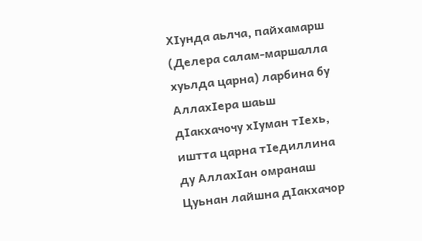ХІунда аьлча, пайхамарш (Делера салам-маршалла хуьлда царна) ларбина бу АллахІера шаьш дІакхачочу хІуман тІехь, иштта царна тІедиллина ду АллахІан омранаш Цуьнан лайшна дІакхачор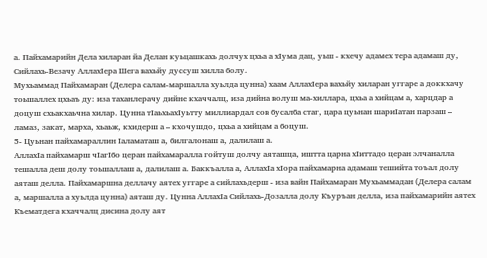а. Пайхамарийн Дела хиларан йа Делан куьцашкахь долчух цхьа а хӀума дац, уьш - кхечу адамех тера адамаш ду, Сийлахь-Везачу АллахІера Шега вахьйу дуссуш хилла болу.
Мухьаммад Пайхамаран (Делера салам-маршалла хуьлда цунна) хаам АллахIера вахьйу хиларан уггаре а доккхачу тоьшаллех цхьаъ ду: иза таханлерачу дийне кхаччалц, иза дийна волуш ма-хиллара, цхьа а хийцам а, харцдар а доцуш схьакхаьчна хилар. Цунна тIаьхьахIуьтту миллиардал сов бусалба стаг, цара цуьнан шариIатан парзаш – ламаз, закат, марха, хьаьж, кхидерш а – кхочушдо, цхьа а хийцам а боцуш.
5- Цуьнан пайхамараллин Iаламаташ а, билгалонаш а, далилаш а.
АллахIа пайхамарш чIагIбо церан пайхамаралла гойтуш долчу аяташца, иштта царна хIиттадо церан элчаналла тешалла деш долу тоьшаллаш а, далилаш а. Баккъалла а, АллахIа хIора пайхамарна адамаш тешийта тоъал долу аяташ делла. Пайхамаршна деллачу аятех уггаре а сийлахьдерш - иза вайн Пайхамаран Мухьаммадан (Делера салам а, маршалла а хуьлда цунна) аяташ ду. Цунна АллахIа Сийлахь-Дозалла долу Къуръан делла, иза пайхамарийн аятех Къематдега кхаччалц дисина долу аят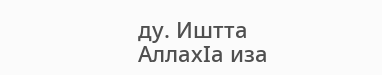ду. Иштта АллахIа иза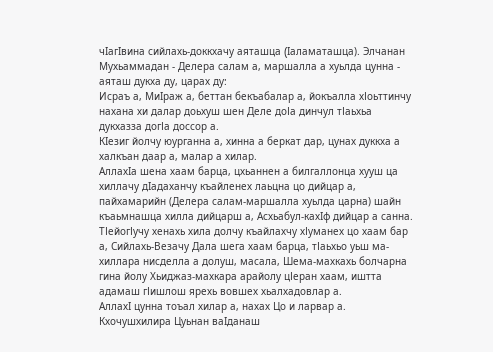чIагIвина сийлахь-доккхачу аяташца (Iаламаташца). Элчанан Мухьаммадан - Делера салам а, маршалла а хуьлда цунна - аяташ дукха ду, царах ду:
Исраъ а, МиӀраж а, беттан бекъабалар а, йокъалла хІоьттинчу нахана хи далар доьхуш шен Деле доІа динчул тІаьхьа дукхазза догІа доссор а.
КӀезиг йолчу юурганна а, хинна а беркат дар, цунах дуккха а халкъан даар а, малар а хилар.
Аллахӏа шена хаам барца, цхьаннен а билгаллонца хууш ца хиллачу дӏадаханчу къайленех лаьцна цо дийцар а, пайхамарийн (Делера салам-маршалла хуьлда царна) шайн къаьмнашца хилла дийцарш а, Асхьабул-кахӏф дийцар а санна.
ТІейогІучу хенахь хила долчу къайлахчу хІуманех цо хаам бар а, Сийлахь-Везачу Дала шега хаам барца, тІаьхьо уьш ма-хиллара нисделла а долуш, масала, Шема-махкахь болчарна гина йолу Хьиджаз-махкара арайолу цІеран хаам, иштта адамаш гІишлош ярехь вовшех хьалхадовлар а.
Аллахӏ цунна тоъал хилар а, нахах Цо и ларвар а.
Кхочушхилира Цуьнан ваӏданаш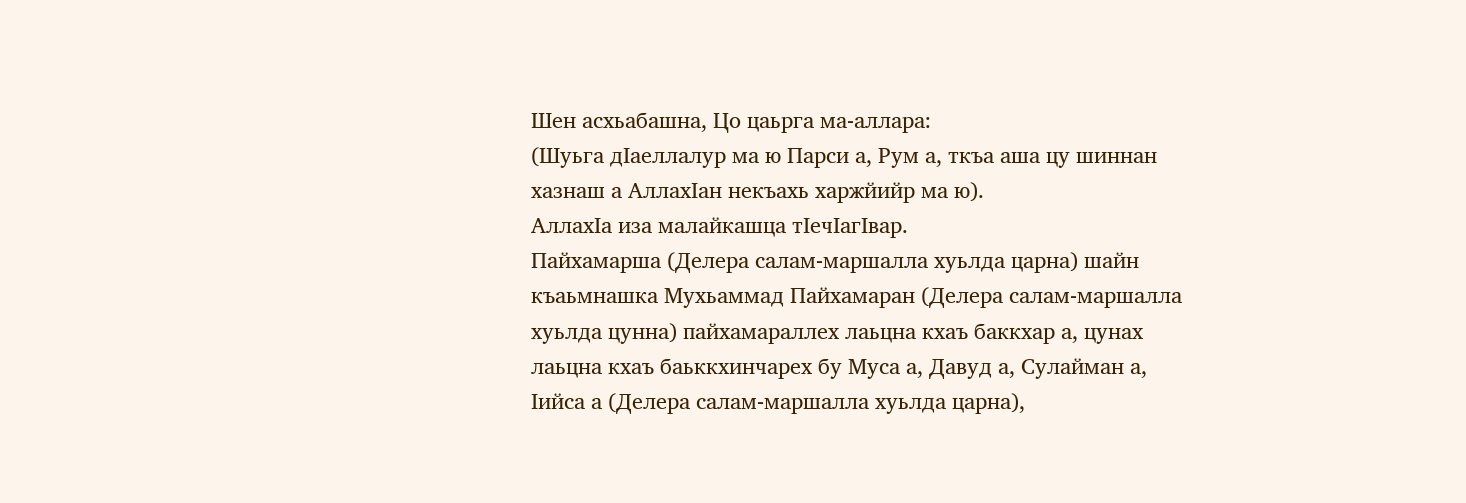Шен асхьабашна, Цо цаьрга ма-аллара:
(Шуьга дIаеллалур ма ю Парси а, Рум а, ткъа аша цу шиннан хазнаш а АллахIан некъахь харжйийр ма ю).
АллахӀа иза малайкашца тӀечӀагӀвар.
Пайхамарша (Делера салам-маршалла хуьлда царна) шайн къаьмнашка Мухьаммад Пайхамаран (Делера салам-маршалла хуьлда цунна) пайхамараллех лаьцна кхаъ баккхар а, цунах лаьцна кхаъ баьккхинчарех бу Муса а, Давуд а, Сулайман а, Ӏийса а (Делера салам-маршалла хуьлда царна),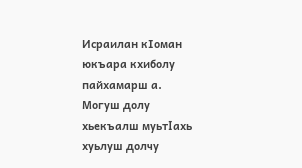Исраилан кӀоман юкъара кхиболу пайхамарш а.
Могуш долу хьекъалш муьтӏахь хуьлуш долчу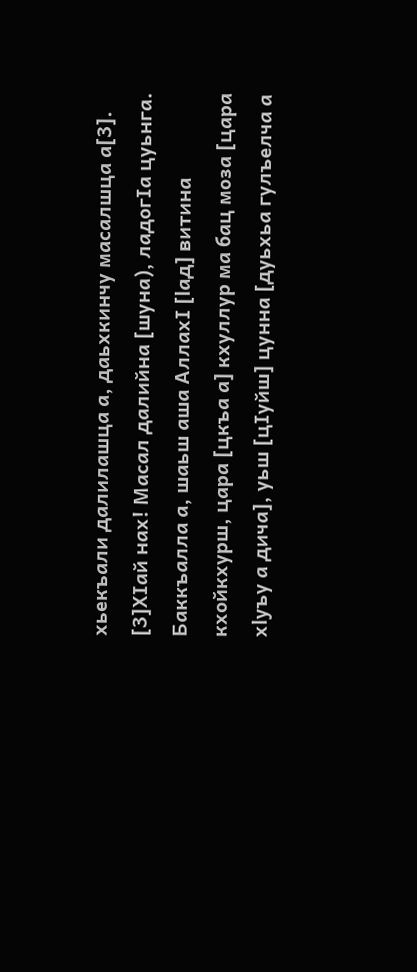хьекъали далилашца а, даьхкинчу масалшца а[3].
[3]ХIай нах! Масал далийна [шуна), ладогIа цуьнга. Баккъалла а, шаьш аша АллахI [lад] витина кхойкхурш, цара [цкъа а] кхуллур ма бац моза [цара хlyъу а дича], уьш [цIуйш] цунна [дуьхьа гулъелча а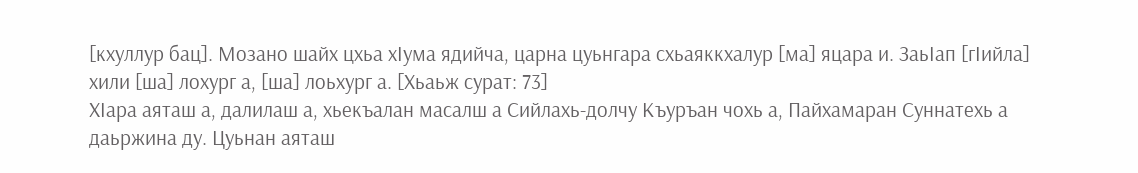[кхуллур бац]. Мозано шайх цхьа хӀума ядийча, царна цуьнгара схьаяккхалур [ма] яцара и. ЗаьIап [гIийла] хили [ша] лохург а, [ша] лоьхург а. [Хьаьж сурат: 73]
ХIара аяташ а, далилаш а, хьекъалан масалш а Сийлахь-долчу Къуръан чохь а, Пайхамаран Суннатехь а даьржина ду. Цуьнан аяташ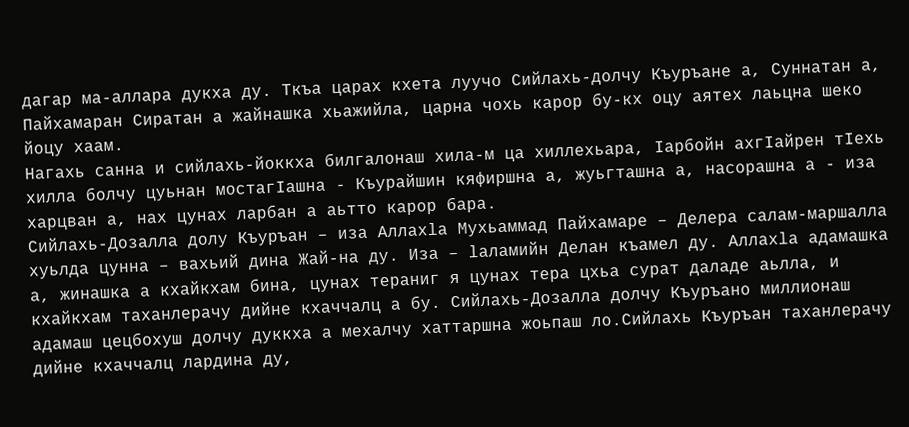дагар ма-аллара дукха ду. Ткъа царах кхета луучо Сийлахь-долчу Къуръане а, Суннатан а, Пайхамаран Сиратан а жайнашка хьажийла, царна чохь карор бу-кх оцу аятех лаьцна шеко йоцу хаам.
Нагахь санна и сийлахь-йоккха билгалонаш хила-м ца хиллехьара, Iарбойн ахгIайрен тIехь хилла болчу цуьнан мостагIашна - Къурайшин кяфиршна а, жуьгташна а, насорашна а - иза харцван а, нах цунах ларбан а аьтто карор бара.
Сийлахь-Дозалла долу Къуръан – иза Аллахӏа Мухьаммад Пайхамаре – Делера салам-маршалла хуьлда цунна – вахьий дина Жай-на ду. Иза – ӏаламийн Делан къамел ду. Аллахӏа адамашка а, жинашка а кхайкхам бина, цунах тераниг я цунах тера цхьа сурат даладе аьлла, и кхайкхам таханлерачу дийне кхаччалц а бу. Сийлахь-Дозалла долчу Къуръано миллионаш адамаш цецбохуш долчу дуккха а мехалчу хаттаршна жоьпаш ло.Сийлахь Къуръан таханлерачу дийне кхаччалц лардина ду,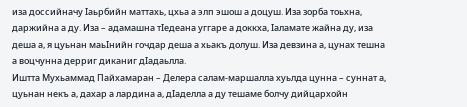иза доссийначу ӏаьрбийн маттахь, цхьа а элп эшош а доцуш. Иза зорба тоьхна, даржийна а ду. Иза – адамашна тӏедеана уггаре а доккха, ӏаламате жайна ду, иза деша а, я цуьнан маьӏнийн гочдар деша а хьакъ долуш. Иза девзина а, цунах тешна а воцчунна дерриг диканиг дӏадаьлла.
Иштта Мухьаммад Пайхамаран – Делера салам-маршалла хуьлда цунна – суннат а, цуьнан некъ а, дахар а лардина а, дIаделла а ду тешаме болчу дийцархойн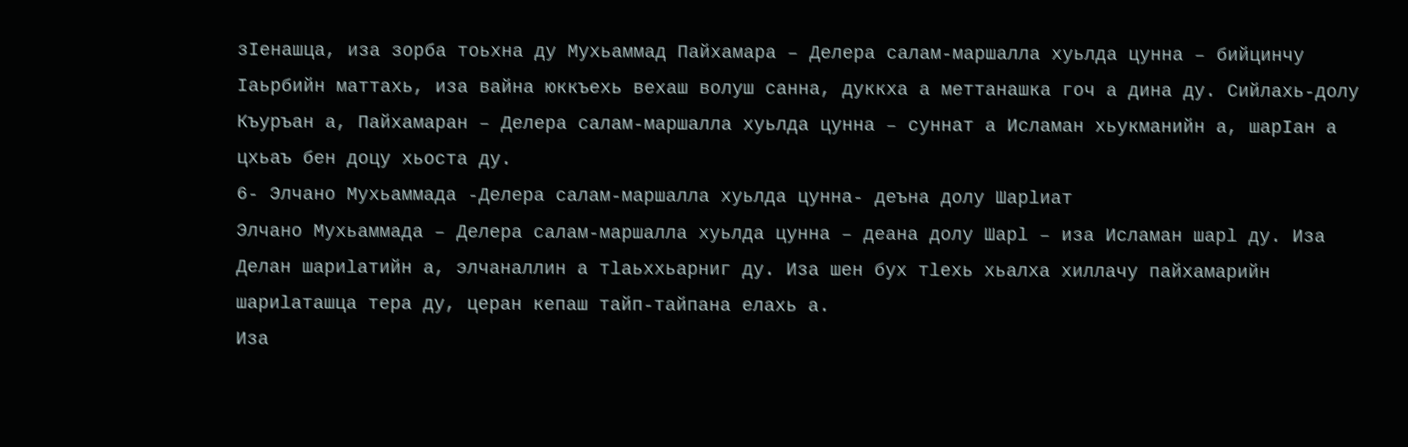зIенашца, иза зорба тоьхна ду Мухьаммад Пайхамара – Делера салам-маршалла хуьлда цунна – бийцинчу Iаьрбийн маттахь, иза вайна юккъехь вехаш волуш санна, дуккха а меттанашка гоч а дина ду. Сийлахь-долу Къуръан а, Пайхамаран – Делера салам-маршалла хуьлда цунна – суннат а Исламан хьукманийн а, шарIан а цхьаъ бен доцу хьоста ду.
6- Элчано Мухьаммада -Делера салам-маршалла хуьлда цунна- деъна долу Шарӏиат
Элчано Мухьаммада – Делера салам-маршалла хуьлда цунна – деана долу Шарӏ – иза Исламан шарӏ ду. Иза Делан шариӏатийн а, элчаналлин а тӏаьххьарниг ду. Иза шен бух тӏехь хьалха хиллачу пайхамарийн шариӏаташца тера ду, церан кепаш тайп-тайпана елахь а.
Иза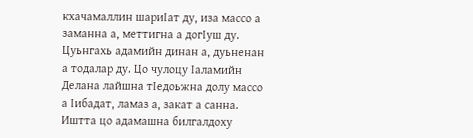кхачамаллин шариIат ду, иза массо а заманна а, меттигна а догIуш ду. Цуьнгахь адамийн динан а, дуьненан а тодалар ду. Цо чулоцу Iаламийн Делана лайшна тIедоьжна долу массо а Iибадат, ламаз а, закат а санна. Иштта цо адамашна билгалдоху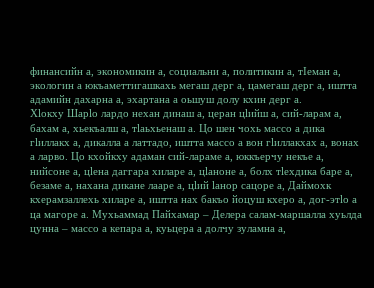финансийн а, экономикин а, социальни а, политикин а, тIеман а, экологин а юкъаметтигашкахь мегаш дерг а, цамегаш дерг а, иштта адамийн дахарна а, эхартана а оьшуш долу кхин дерг а.
Хӏокху Шарӏо лардо нехан динаш а, церан цӏийш а, сий-ларам а, бахам а, хьекъалш а, тӏаьхьенаш а. Цо шен чохь массо а дика гӏиллакх а, дикалла а латтадо, иштта массо а вон гӏиллакхах а, вонах а ларво. Цо кхойкху адаман сий-лараме а, юккъерчу некъе а, нийсоне а, цӏена даггара хиларе а, цӏаноне а, болх тӏехдика баре а, безаме а, нахана дикане лааре а, цӏий ӏанор сацоре а, Даймохк кхерамзаллехь хиларе а, иштта нах бакъо йоцуш кхеро а, дог-этӏо а ца магоре а. Мухьаммад Пайхамар – Делера салам-маршалла хуьлда цунна – массо а кепара а, куьцера а долчу зуламна а,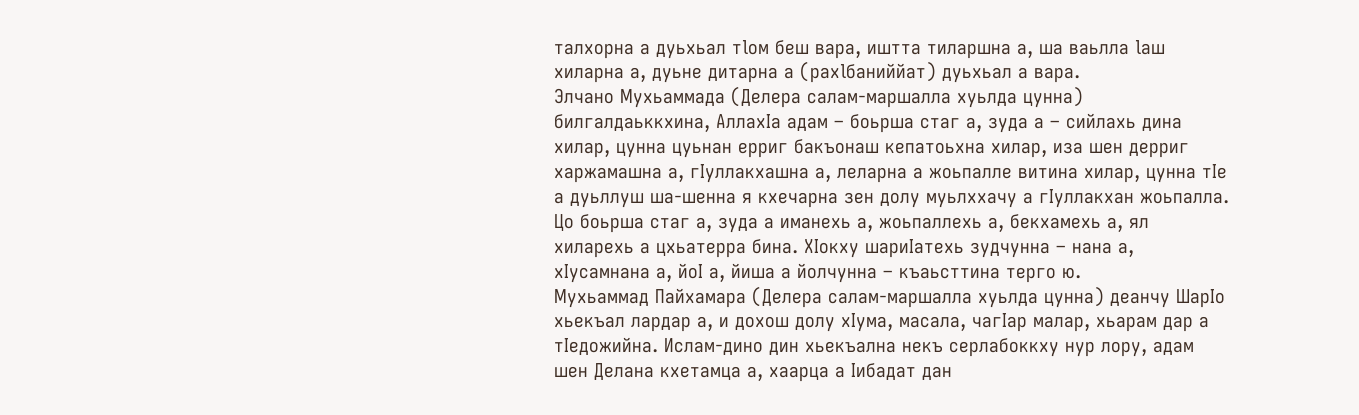талхорна а дуьхьал тӏом беш вара, иштта тиларшна а, ша ваьлла ӏаш хиларна а, дуьне дитарна а (рахӏбаниййат) дуьхьал а вара.
Элчано Мухьаммада (Делера салам-маршалла хуьлда цунна) билгалдаьккхина, АллахIа адам – боьрша стаг а, зуда а – сийлахь дина хилар, цунна цуьнан ерриг бакъонаш кепатоьхна хилар, иза шен дерриг харжамашна а, гIуллакхашна а, леларна а жоьпалле витина хилар, цунна тIе а дуьллуш ша-шенна я кхечарна зен долу муьлххачу а гIуллакхан жоьпалла. Цо боьрша стаг а, зуда а иманехь а, жоьпаллехь а, бекхамехь а, ял хиларехь а цхьатерра бина. ХIокху шариIатехь зудчунна – нана а, хIусамнана а, йоI а, йиша а йолчунна – къаьсттина терго ю.
Мухьаммад Пайхамара (Делера салам-маршалла хуьлда цунна) деанчу ШарIо хьекъал лардар а, и дохош долу хIума, масала, чагIар малар, хьарам дар а тIедожийна. Ислам-дино дин хьекъална некъ серлабоккху нур лору, адам шен Делана кхетамца а, хаарца а Iибадат дан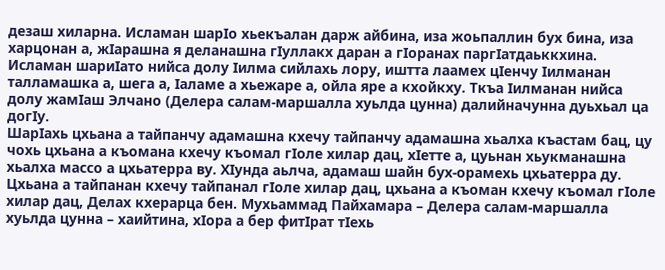дезаш хиларна. Исламан шарIо хьекъалан дарж айбина, иза жоьпаллин бух бина, иза харцонан а, жIарашна я деланашна гIуллакх даран а гIоранах паргIатдаьккхина.
Исламан шариӏато нийса долу ӏилма сийлахь лору, иштта лаамех цӏенчу ӏилманан талламашка а, шега а, ӏаламе а хьежаре а, ойла яре а кхойкху. Ткъа ӏилманан нийса долу жамӏаш Элчано (Делера салам-маршалла хуьлда цунна) далийначунна дуьхьал ца догӏу.
Шарӏахь цхьана а тайпанчу адамашна кхечу тайпанчу адамашна хьалха къастам бац, цу чохь цхьана а къомана кхечу къомал гӏоле хилар дац, хӏетте а, цуьнан хьукманашна хьалха массо а цхьатерра ву. Хӏунда аьлча, адамаш шайн бух-орамехь цхьатерра ду. Цхьана а тайпанан кхечу тайпанал гӏоле хилар дац, цхьана а къоман кхечу къомал гӏоле хилар дац, Делах кхерарца бен. Мухьаммад Пайхамара – Делера салам-маршалла хуьлда цунна – хаийтина, хӏора а бер фитӏрат тӏехь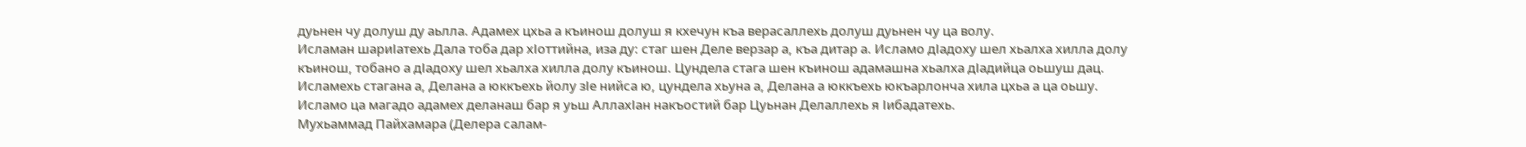дуьнен чу долуш ду аьлла. Адамех цхьа а къинош долуш я кхечун къа верасаллехь долуш дуьнен чу ца волу.
Исламан шариІатехь Дала тоба дар хІоттийна, иза ду: стаг шен Деле верзар а, къа дитар а. Исламо дІадоху шел хьалха хилла долу къинош, тобано а дІадоху шел хьалха хилла долу къинош. Цундела стага шен къинош адамашна хьалха дІадийца оьшуш дац. Исламехь стагана а, Делана а юккъехь йолу зІе нийса ю, цундела хьуна а, Делана а юккъехь юкъарлонча хила цхьа а ца оьшу. Исламо ца магадо адамех деланаш бар я уьш АллахІан накъостий бар Цуьнан Делаллехь я Іибадатехь.
Мухьаммад Пайхамара (Делера салам-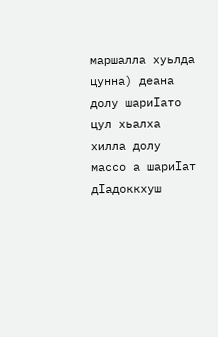маршалла хуьлда цунна) деана долу шариӏато цул хьалха хилла долу массо а шариӏат дӏадоккхуш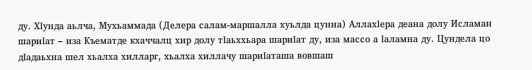ду. Хӏунда аьлча, Мухьаммада (Делера салам-маршалла хуьлда цунна) Аллахӏера деана долу Исламан шариӏат – иза Къематде кхаччалц хир долу тӏаьххьара шариӏат ду, иза массо а ӏаламна ду. Цундела цо дӏадаьхна шел хьалха хилларг, хьалха хиллачу шариӏаташа вовшаш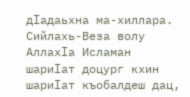дӏадаьхна ма-хиллара. Сийлахь-Веза волу Аллахӏа Исламан шариӏат доцург кхин шариӏат къобалдеш дац,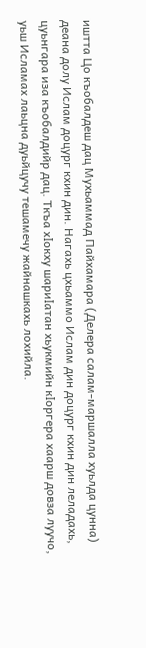иштта Цо къобалдеш дац Мухьаммад Пайхамара (Делера салам-маршалла хуьлда цунна) деана долу Ислам доцург кхин дин. Нагахь цхьаммо Ислам дин доцург кхин дин леладахь, цуьнгара иза къобалдийр дац. Ткъа хӏокху шариӏатан хьукмийн кӏоргера хаарш довза луучо, уьш Исламах лаьцна дуьйцучу тешамечу жайнашкахь лохийла.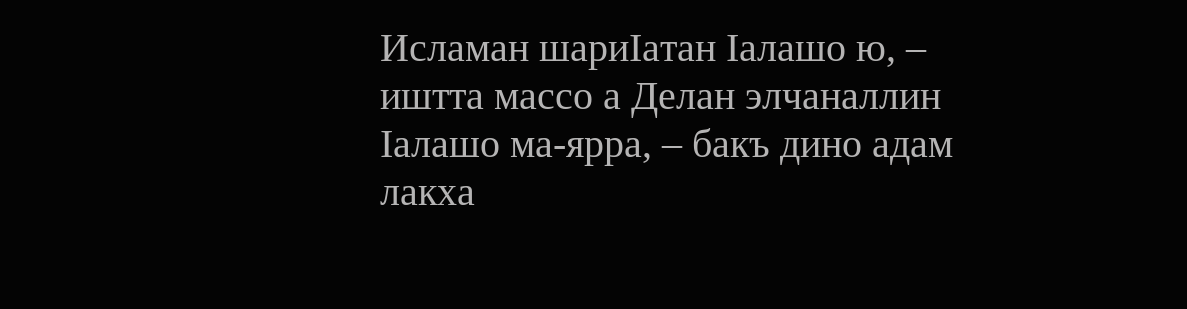Исламан шариӀатан Ӏалашо ю, – иштта массо а Делан элчаналлин Ӏалашо ма-ярра, – бакъ дино адам лакха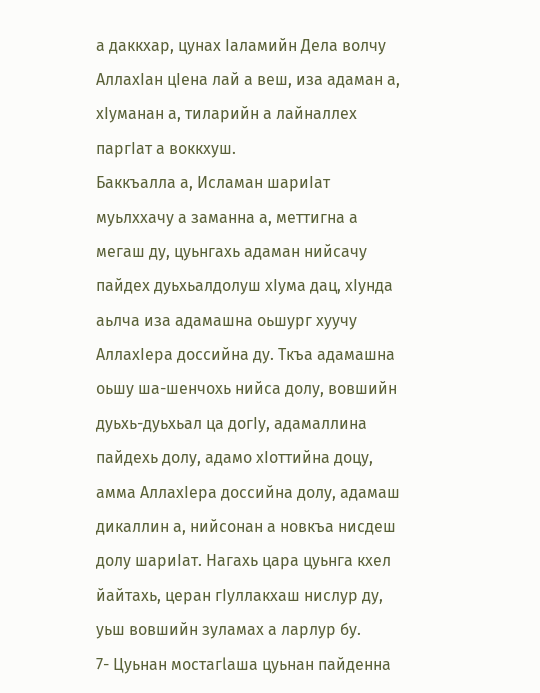а даккхар, цунах Ӏаламийн Дела волчу АллахӀан цӀена лай а веш, иза адаман а, хӀуманан а, тиларийн а лайналлех паргӀат а воккхуш.
Баккъалла а, Исламан шариӀат муьлххачу а заманна а, меттигна а мегаш ду, цуьнгахь адаман нийсачу пайдех дуьхьалдолуш хӀума дац, хӀунда аьлча иза адамашна оьшург хуучу АллахӀера доссийна ду. Ткъа адамашна оьшу ша-шенчохь нийса долу, вовшийн дуьхь-дуьхьал ца догӀу, адамаллина пайдехь долу, адамо хӀоттийна доцу, амма АллахӀера доссийна долу, адамаш дикаллин а, нийсонан а новкъа нисдеш долу шариӀат. Нагахь цара цуьнга кхел йайтахь, церан гӀуллакхаш нислур ду, уьш вовшийн зуламах а ларлур бу.
7- Цуьнан мостагӏаша цуьнан пайденна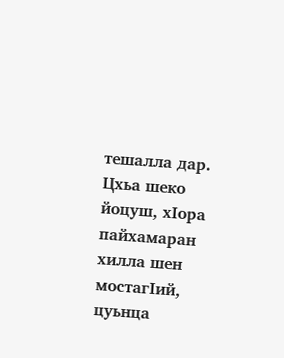тешалла дар.
Цхьа шеко йоцуш, хIора пайхамаран хилла шен мостагIий, цуьнца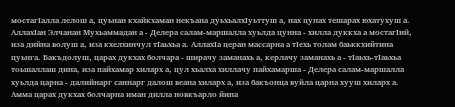мостагIалла лелош а, цуьнан кхайкхаман некъана дуьхьалхIуьттуш а, нах цунах тешарах юхатухуш а. АллахIан Элчанан Мухьаммадан а - Делера салам-маршалла хуьлда цунна - хилла дуккха а мостагIий, иза дийна волуш а, иза кхелхинчул тIаьхьа а. АллахIа церан массарна а тIехь толам баьккхийтина цуьнга. Бакъдолуш, царах дукхах болчара - ширачу заманахь а, керлачу заманахь а - тIаьхь-тIаьхьа тоьшаллаш дина, иза пайхамар хиларх а, цул хьалха хиллачу пайхамарша - Делера салам-маршалла хуьлда царна - далийнарг саннарг далош веана хиларх а, иза бакъонца вуйла царна хууш хиларх а. Амма царах дукхах болчарна иман дилла новкъарло йина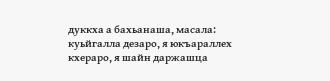дуккха а бахьанаша, масала: куьйгалла дезаро, я юкъараллех кхераро, я шайн даржашца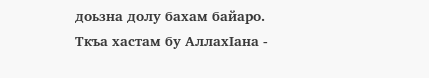доьзна долу бахам байаро.
Ткъа хастам бу АллахIана -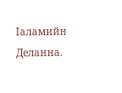Iаламийн Деланна.